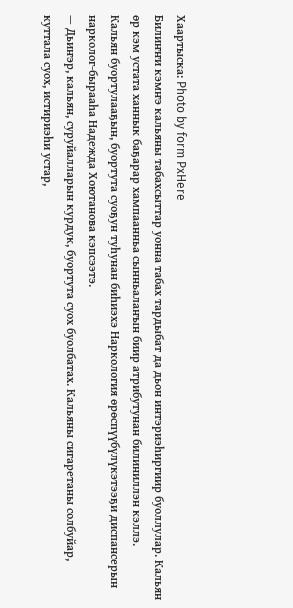Хаартыска: Photo by form PxHere
Билиҥҥи кэмҥэ кальяны табахсыттар уонна табах тардыбат да дьон интэриэһиргиир буоллулар. Кальян өр кэм устата ханнык баҕарар хампаанньа сынньалаҥын биир атрибутунан билиниллэн кэллэ.
Кальян буортулааҕын, буортута суоҕун туһунан биһиэхэ Наркология өрөспүүбүлүкэтээҕи диспансерын нарколог-бырааһа Надежда Хоютанова кэпсээтэ.
— Дьиҥэр, кальян, суруйалларын курдук, буортута суох буолбатах. Кальяны сигаретаны солбуйар, куттала суох, истириэһи устар,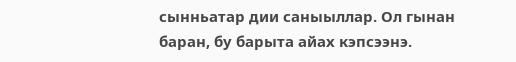сынньатар дии саныыллар. Ол гынан баран, бу барыта айах кэпсээнэ.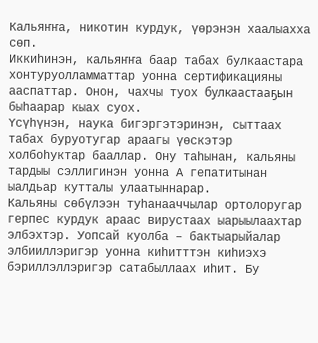Кальяҥҥа, никотин курдук, үөрэнэн хаалыахха сөп.
Иккиһинэн, кальяҥҥа баар табах булкаастара хонтуруолламматтар уонна сертификацияны ааспаттар. Онон, чахчы туох булкаастааҕын быһаарар кыах суох.
Үсүһүнэн, наука бигэргэтэринэн, сыттаах табах буруотугар араагы үөскэтэр холбоһуктар бааллар. Ону таһынан, кальяны тардыы сэллигинэн уонна А гепатитынан ыалдьар кутталы улаатыннарар.
Кальяны сөбүлээн туһанааччылар ортолоругар герпес курдук араас вирустаах ыарыылаахтар элбэхтэр. Уопсай куолба – бактыарыйалар элбииллэригэр уонна киһитттэн киһиэхэ бэриллэллэригэр сатабыллаах иһит. Бу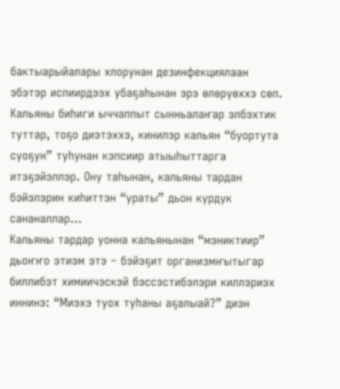бактыарыйалары хлорунан дезинфекциялаан эбэтэр испиирдээх убаҕаһынан эрэ өлөрүөххэ сөп.
Кальяны биһиги ыччаппыт сынньалаҥар элбэхтик туттар, тоҕо диэтэххэ, кинилэр кальян “буортута суоҕун” туһунан кэпсиир атыыһыттарга итэҕэйэллэр. Ону таһынан, кальяны тардан бэйэлэрин киһиттэн “ураты” дьон курдук сананаллар…
Кальяны тардар уонна кальянынан “мэниктиир” дьоҥҥо этиэм этэ – бэйэҕит организмҥытыгар биллибэт химиичэскэй бэссэстибэлэри киллэриэх иннинэ: “Миэхэ туох туһаны аҕалыай?” диэн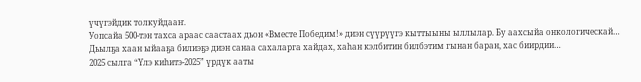үчүгэйдик толкуйдааҥ.
Уопсайа 500-тэн тахса араас саастаах дьон «Вместе Победим!» диэн сүүрүүгэ кыттыыны ыллылар. Бу аахсыйа онкологическай…
Дьылҕа хаан ыйааҕа билиэҕэ диэн санаа сахаларга хайдах, хаһан кэлбитин билбэтим гынан баран, хас биирдии…
2025 сылга “Үлэ киһитэ‑2025” үрдүк ааты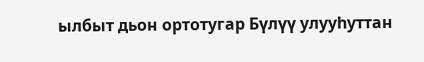ылбыт дьон ортотугар Бүлүү улууһуттан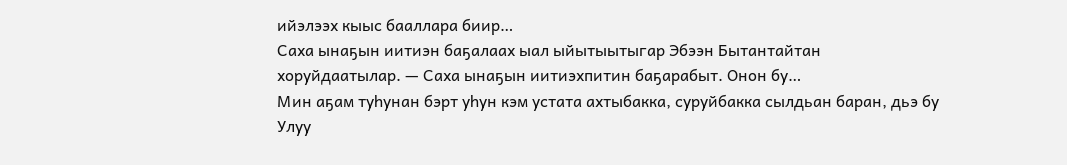ийэлээх кыыс бааллара биир…
Саха ынаҕын иитиэн баҕалаах ыал ыйытыытыгар Эбээн Бытантайтан хоруйдаатылар. — Саха ынаҕын иитиэхпитин баҕарабыт. Онон бу…
Мин аҕам туһунан бэрт уһун кэм устата ахтыбакка, суруйбакка сылдьан баран, дьэ бу Улуу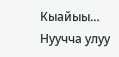Кыайыы…
Нуучча улуу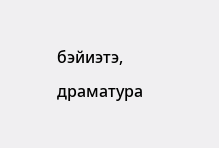бэйиэтэ, драматура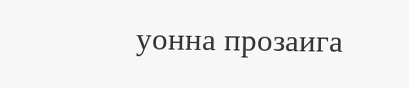уонна прозаига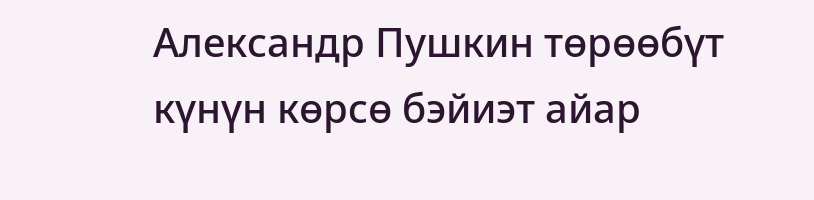Александр Пушкин төрөөбүт күнүн көрсө бэйиэт айар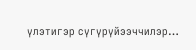үлэтигэр сүгүрүйээччилэр…